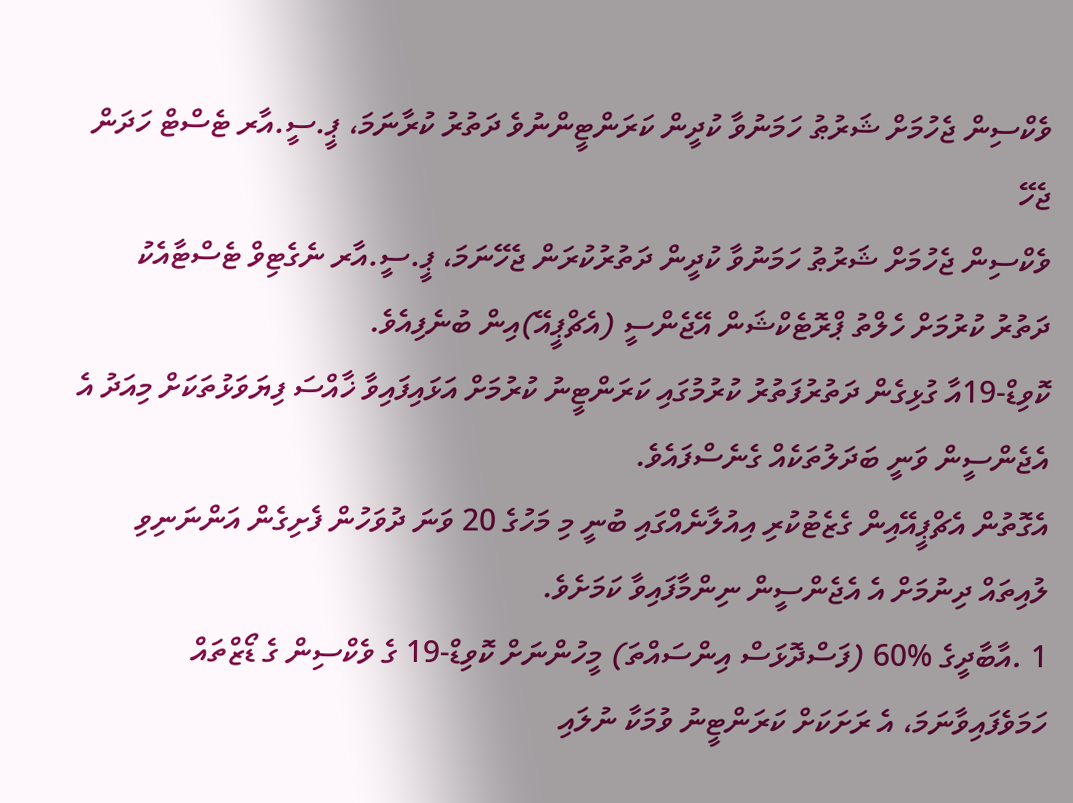ވެކްސިން ޖެހުމަށް ޝަރުޠު ހަމަނުވާ ކުދީން ކަރަންޓީންނުވެ ދަތުރު ކުރާނަމަ، ޕީ.ސީ.އާރ ޓެސްޓް ހަދަން ޖެހޭ
ވެކްސިން ޖެހުމަށް ޝަރުޠު ހަމަނުވާ ކުދީން ދަތުރުކުރަން ޖެހޭނަމަ، ޕީ.ސީ.އާރ ނެގެޓިވް ޓެސްޓާއެކު ދަތުރު ކުރުމަށް ހެލްތު ޕްރޮޓެކްޝަން އޭޖެންސީ (އެޗްޕީއޭ)އިން ބުނެފިއެވެ.
ކޮވިޑް-19އާ ގުޅިގެން ދަތުރުފަތުރު ކުރުމުގައި ކަރަންޓީނު ކުރުމަށް އަޅައިފައިވާ ޚާއްސަ ފިޔަވަޅުތަކަށް މިއަދު އެ އެޖެންސީން ވަނީ ބަދަލުތަކެއް ގެނެސްފައެވެ.
އެގޮތުން އެޗްޕީއޭއިން ގެޒެޓުކުރި އިއުލާނެއްގައި ބުނީ މި މަހުގެ 20 ވަނަ ދުވަހުން ފެށިގެން އަންނަނިވި ލުއިތައް ދިނުމަށް އެ އެޖެންސީން ނިންމާފައިވާ ކަމަށެވެ.
1 .އާބާދީގެ %60 (ފަސްދޮޅަސް އިންސައްތަ) މީހުންނަށް ކޮވިޑް-19 ގެ ވެކްސިން ގެ ޑޯޒްތައް ހަމަވެފައިވާނަމަ، އެ ރަށަކަށް ކަރަންޓީނު ވުމަކާ ނުލައި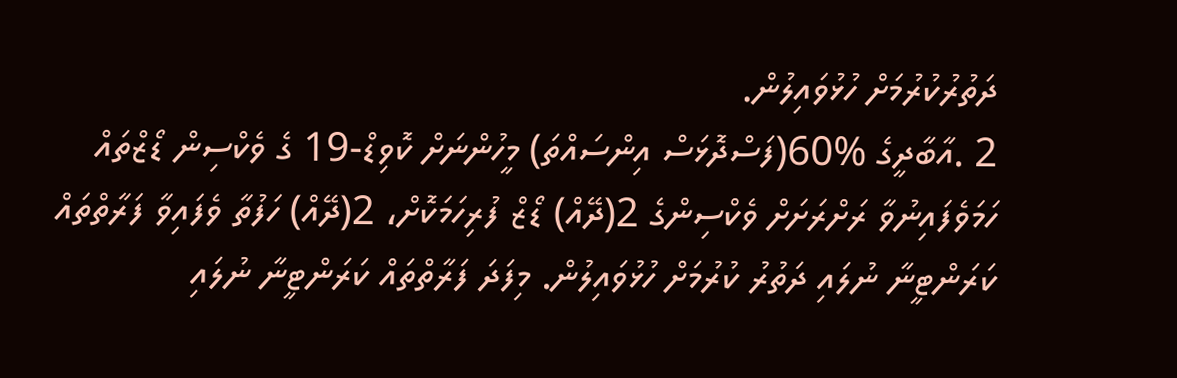ދަތުރުކުރުމަށް ހުޅުވައިލުން.
2 .އާބާދީގެ %60(ފަސްދޮޅަސް އިންސައްތަ) މީހުންނަށް ކޮވިޑް-19 ގެ ވެކްސިން ޑޯޒްތައް ހަމަވެފައިނުވާ ރަށްރަށަށް ވެކްސިންގެ 2(ދޭއް) ޑޯޒް ފުރިހަމަކޮށް، 2(ދޭއް) ހަފުތާ ވެފައިވާ ފަރާތްތައް ކަރަންޓީނާ ނުލައި ދަތުރު ކުރުމަށް ހުޅުވައިލުން. މިފަދަ ފަރާތްތައް ކަރަންޓީނާ ނުލައި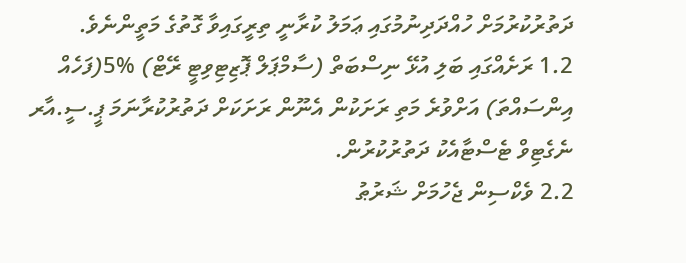ދަތުރުކުރުމަށް ހުއްދަދިނުމުގައި ޢަމަލު ކުރާނީ ތިރީގައިވާ ގޮތުގެ މަތީންނެވެ.
1.2 ރަށެއްގައި ބަލި އުޅޭ ނިސްބަތް (ސާމްޕަލް ޕޮޒިޓިވިޓީ ރޭޓް) %5(ފަހެއް އިންސައްތަ) އަށްވުރެ މަތި ރަށަކުން އެނޫން ރަށަކަށް ދަތުރުކުރާނަމަ ޕީ.ސީ.އާރ ނެގެޓިވް ޓެސްޓާއެކު ދަތުރުކުރުން.
2.2 ވެކްސިން ޖެހުމަށް ޝަރުޠު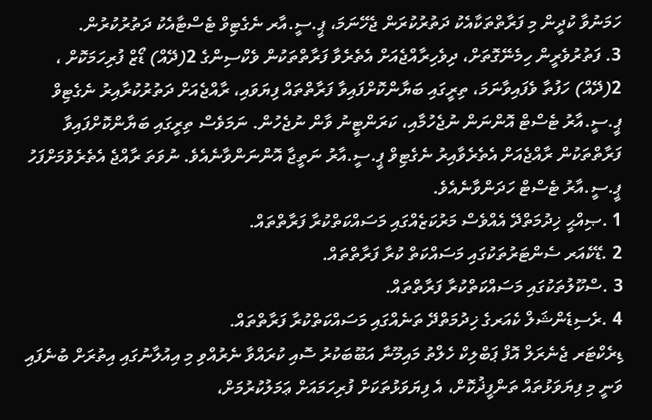ހަމަނުވާ ކުދީން މި ފަރާތްތަކާއެކު ދަތުރުކުރަން ޖެހޭނަމަ، ޕީ.ސީ.އާރ ނެގެޓިވް ޓެސްޓާއެކު ދަތުރުކުރުން.
3. ފަތުރުވެރީން ހިމެނޭގޮތަށް، ދިވެހިރާއްޖެއަށް އެތެރެވާ ފަރާތްތަކުން ވެކްސިންގެ 2(ދޭއް) ޑޯޒް ފުރިހަމަކޮށް ، 2(ދޭއް) ހަފުތާ ވެފައިވާނަމަ، ތިރީގައި ބަޔާންކޮށްފައިވާ ފަރާތްތައް ފިޔަވައި، ރާއްޖެއަށް ދަތުރުކުރާއިރު ނެގެޓިވް ޕީ.ސީ.އާރު ޓެސްޓް އޮންނަން ނުޖެހުމާއި، ކަރަންޓީނު ވާން ނުޖެހުން. ނަމަވެސް ތިރީގައި ބަޔާންކޮށްފައިވާ ފަރާތްތަކުން ރާއްޖެއަށް އެތެރެވާއިރު ނެގެޓިވް ޕީ.ސީ.އާރު ނަތީޖާ އޮންނަންވާނެއެވެ. ނުވަތަ ރާއްޖެ އެތެރެވުމަށްފަހު ޕީ.ސީ.އާރު ޓެސްޓް ހަދަންވާނެއެވެ.
1 .ޞިއްޙީ ޚިދުމަތްދޭ އެއްވެސް މަރުކަޒެއްގައި މަސައްކަތްކުރާ ފަރާތްތައް.
2 .ޑޭކެއަރ ސެންޓަރުތަކުގައި މަސައްކަތް ކުރާ ފަރާތްތައް.
3 .ސްކޫލުތަކުގައި މަސައްކަތްކުރާ ފަރާތްތައް.
4 .ރެސިޑެންޝަލް ކެއަރގެ ޚިދުމަތްދޭ ތަނެއްގައި މަސައްކަތްކުރާ ފަރާތްތައް.
ޑިރެކްޓަރ ޖެނެރަލް އޮފް ޕަބްލިކް ހެލްތު މައިމޫނާ އަބޫބަކުރު ސޮއި ކުރައްވާ ނެރުއްވި މި އިއުލާނުގައި އިތުރަށް ބުނެފައި ވަނީ މި ފިޔަވަޅުތައް ތަންފީޛުކޮށް، އެ ފިޔަވަޅުތަކަށް ފުރިހަމައަށް ޢަމަލުކުރުމަށް،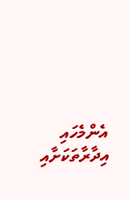އެންމެހައި އިދާރާތަކަށާއި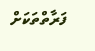ފަރާތްތަކަށް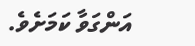އަންގަވާ ކަމަށެވެ.